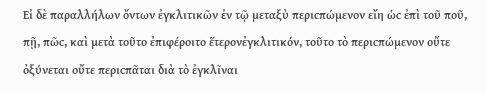Εἰ δὲ παραλλήλων ὄντων ἐγκλιτικῶν ἐν τῷ μεταξὺ περιϲπώμενον εἴη ὡϲ ἐπὶ τοῦ ποῦ, πῇ, πῶϲ, καὶ μετὰ τοῦτο ἐπιφέροιτο ἕτερονἐγκλιτικόν, τοῦτο τὸ περιϲπώμενον οὔτε ὀξύνεται οὔτε περιϲπᾶται διὰ τὸ ἐγκλῖναι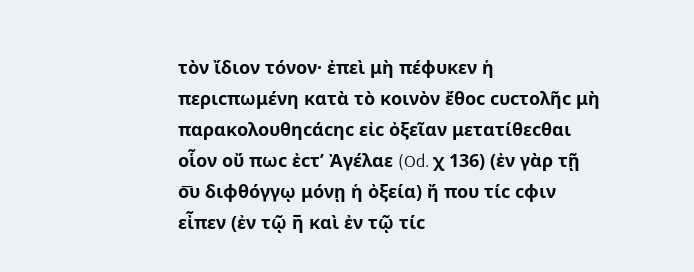τὸν ἴδιον τόνον· ἐπεὶ μὴ πέφυκεν ἡ περιϲπωμένη κατὰ τὸ κοινὸν ἔθοϲ ϲυϲτολῆϲ μὴ παρακολουθηϲάϲηϲ εἰϲ ὀξεῖαν μετατίθεϲθαι οἷον οὔ πωϲ ἐϲτ’ Ἀγέλαε (Od. χ 136) (ἐν γὰρ τῇ ο͞υ διφθόγγῳ μόνῃ ἡ ὀξεία) ἤ που τίϲ ϲφιν εἶπεν (ἐν τῷ η̅ καὶ ἐν τῷ τίϲ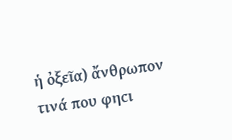ἡ ὀξεῖα) ἄνθρωπον τινά που φηϲι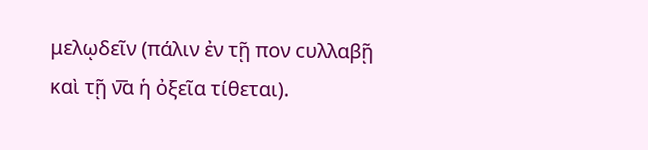μελῳδεῖν (πάλιν ἐν τῇ πον ϲυλλαβῇ καὶ τῇ ν͞α ἡ ὀξεῖα τίθεται).